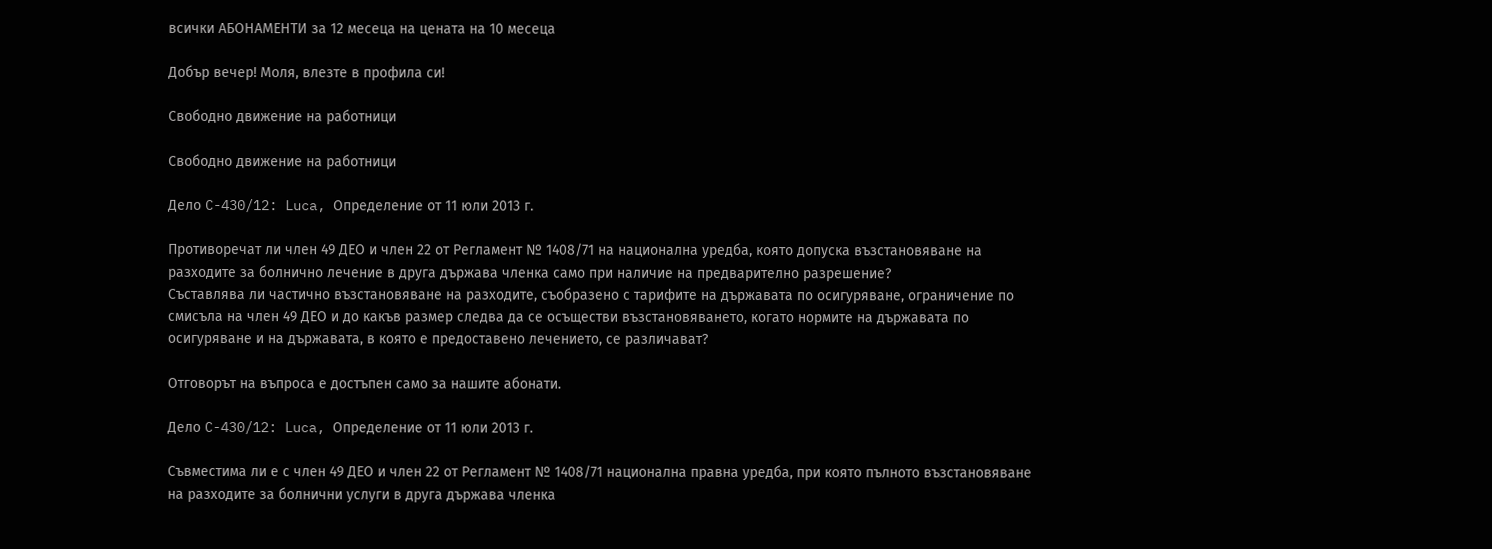всички АБОНАМЕНТИ за 12 месеца на цената на 10 месеца

Добър вечер! Моля, влезте в профила си!

Свободно движение на работници

Свободно движение на работници

Дело C-430/12: Luca, Определение от 11 юли 2013 г.

Противоречат ли член 49 ДЕО и член 22 от Регламент № 1408/71 на национална уредба, която допуска възстановяване на разходите за болнично лечение в друга държава членка само при наличие на предварително разрешение?
Съставлява ли частично възстановяване на разходите, съобразено с тарифите на държавата по осигуряване, ограничение по смисъла на член 49 ДЕО и до какъв размер следва да се осъществи възстановяването, когато нормите на държавата по осигуряване и на държавата, в която е предоставено лечението, се различават?

Отговорът на въпроса е достъпен само за нашите абонати.

Дело C-430/12: Luca, Определение от 11 юли 2013 г.

Съвместима ли е с член 49 ДЕО и член 22 от Регламент № 1408/71 национална правна уредба, при която пълното възстановяване на разходите за болнични услуги в друга държава членка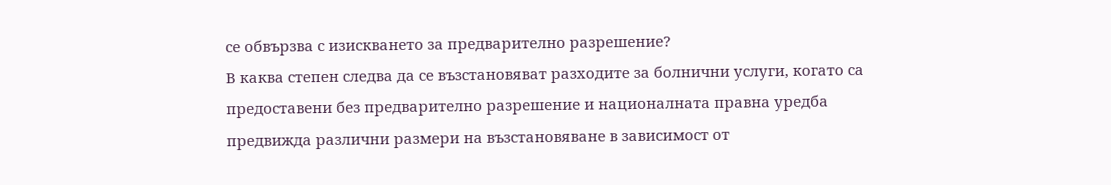се обвързва с изискването за предварително разрешение?
В каква степен следва да се възстановяват разходите за болнични услуги, когато са предоставени без предварително разрешение и националната правна уредба предвижда различни размери на възстановяване в зависимост от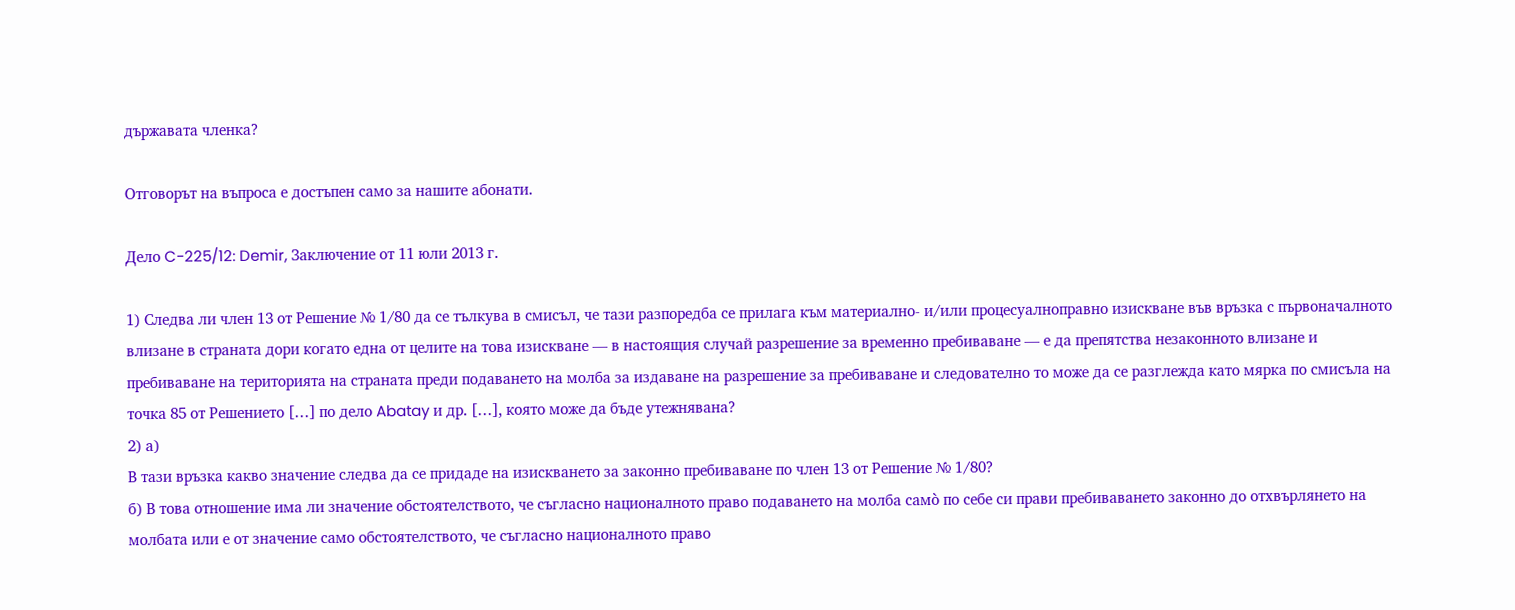държавата членка?

Отговорът на въпроса е достъпен само за нашите абонати.

Дело C-225/12: Demir, Заключение от 11 юли 2013 г.

1) Следва ли член 13 от Решение № 1/80 да се тълкува в смисъл, че тази разпоредба се прилага към материално- и/или процесуалноправно изискване във връзка с първоначалното влизане в страната дори когато една от целите на това изискване — в настоящия случай разрешение за временно пребиваване — е да препятства незаконното влизане и пребиваване на територията на страната преди подаването на молба за издаване на разрешение за пребиваване и следователно то може да се разглежда като мярка по смисъла на точка 85 от Решението […] по дело Abatay и др. […], която може да бъде утежнявана?
2) а)
В тази връзка какво значение следва да се придаде на изискването за законно пребиваване по член 13 от Решение № 1/80?
б) В това отношение има ли значение обстоятелството, че съгласно националното право подаването на молба самò по себе си прави пребиваването законно до отхвърлянето на молбата или е от значение само обстоятелството, че съгласно националното право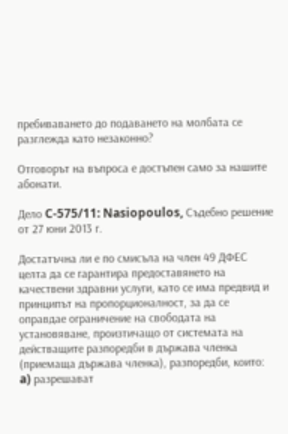пребиваването до подаването на молбата се разглежда като незаконно?

Отговорът на въпроса е достъпен само за нашите абонати.

Дело C-575/11: Nasiopoulos, Съдебно решение от 27 юни 2013 г.

Достатъчна ли е по смисъла на член 49 ДФЕС целта да се гарантира предоставянето на качествени здравни услуги, като се има предвид и принципът на пропорционалност, за да се оправдае ограничение на свободата на установяване, произтичащо от системата на действащите разпоредби в държава членка (приемаща държава членка), разпоредби, които:
a) разрешават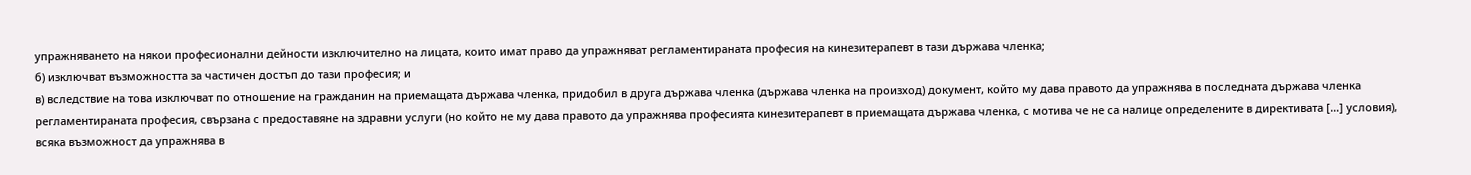упражняването на някои професионални дейности изключително на лицата, които имат право да упражняват регламентираната професия на кинезитерапевт в тази държава членка;
б) изключват възможността за частичен достъп до тази професия; и
в) вследствие на това изключват по отношение на гражданин на приемащата държава членка, придобил в друга държава членка (държава членка на произход) документ, който му дава правото да упражнява в последната държава членка регламентираната професия, свързана с предоставяне на здравни услуги (но който не му дава правото да упражнява професията кинезитерапевт в приемащата държава членка, с мотива че не са налице определените в директивата […] условия), всяка възможност да упражнява в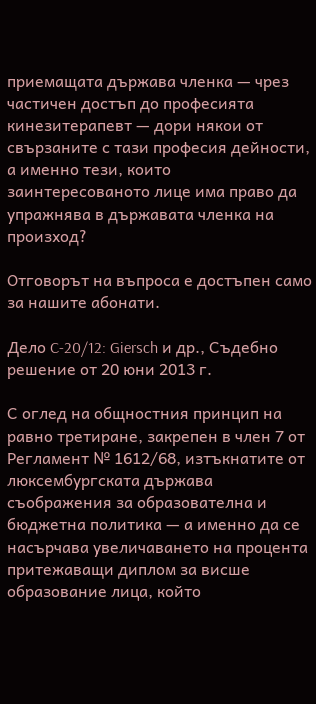приемащата държава членка — чрез частичен достъп до професията кинезитерапевт — дори някои от свързаните с тази професия дейности, а именно тези, които заинтересованото лице има право да упражнява в държавата членка на произход?

Отговорът на въпроса е достъпен само за нашите абонати.

Дело C-20/12: Giersch и др., Съдебно решение от 20 юни 2013 г.

С оглед на общностния принцип на равно третиране, закрепен в член 7 от Регламент № 1612/68, изтъкнатите от люксембургската държава съображения за образователна и бюджетна политика — а именно да се насърчава увеличаването на процента притежаващи диплом за висше образование лица, който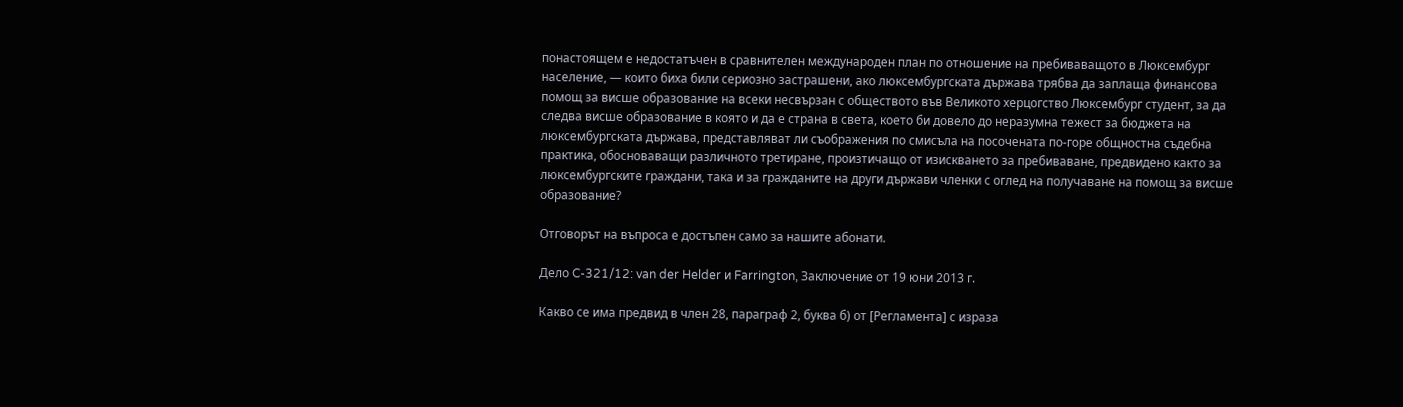понастоящем е недостатъчен в сравнителен международен план по отношение на пребиваващото в Люксембург население, — които биха били сериозно застрашени, ако люксембургската държава трябва да заплаща финансова помощ за висше образование на всеки несвързан с обществото във Великото херцогство Люксембург студент, за да следва висше образование в която и да е страна в света, което би довело до неразумна тежест за бюджета на люксембургската държава, представляват ли съображения по смисъла на посочената по-горе общностна съдебна практика, обосноваващи различното третиране, произтичащо от изискването за пребиваване, предвидено както за люксембургските граждани, така и за гражданите на други държави членки с оглед на получаване на помощ за висше образование?

Отговорът на въпроса е достъпен само за нашите абонати.

Дело C-321/12: van der Helder и Farrington, Заключение от 19 юни 2013 г.

Какво се има предвид в член 28, параграф 2, буква б) от [Регламента] с израза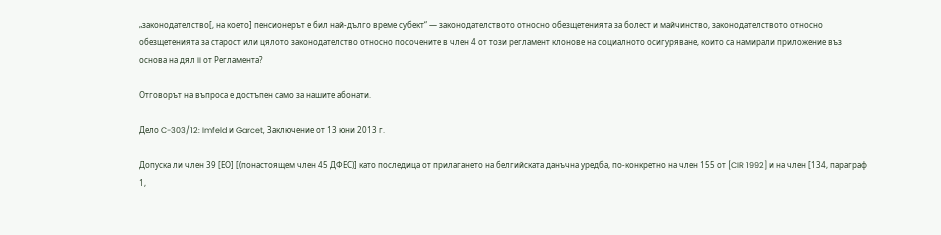„законодателство[, на което] пенсионерът е бил най-дълго време субект“ — законодателството относно обезщетенията за болест и майчинство, законодателството относно обезщетенията за старост или цялото законодателство относно посочените в член 4 от този регламент клонове на социалното осигуряване, които са намирали приложение въз основа на дял II от Регламента?

Отговорът на въпроса е достъпен само за нашите абонати.

Дело C-303/12: Imfeld и Garcet, Заключение от 13 юни 2013 г.

Допуска ли член 39 [ЕО] [(понастоящем член 45 ДФЕС)] като последица от прилагането на белгийската данъчна уредба, по-конкретно на член 155 от [CIR 1992] и на член [134, параграф 1,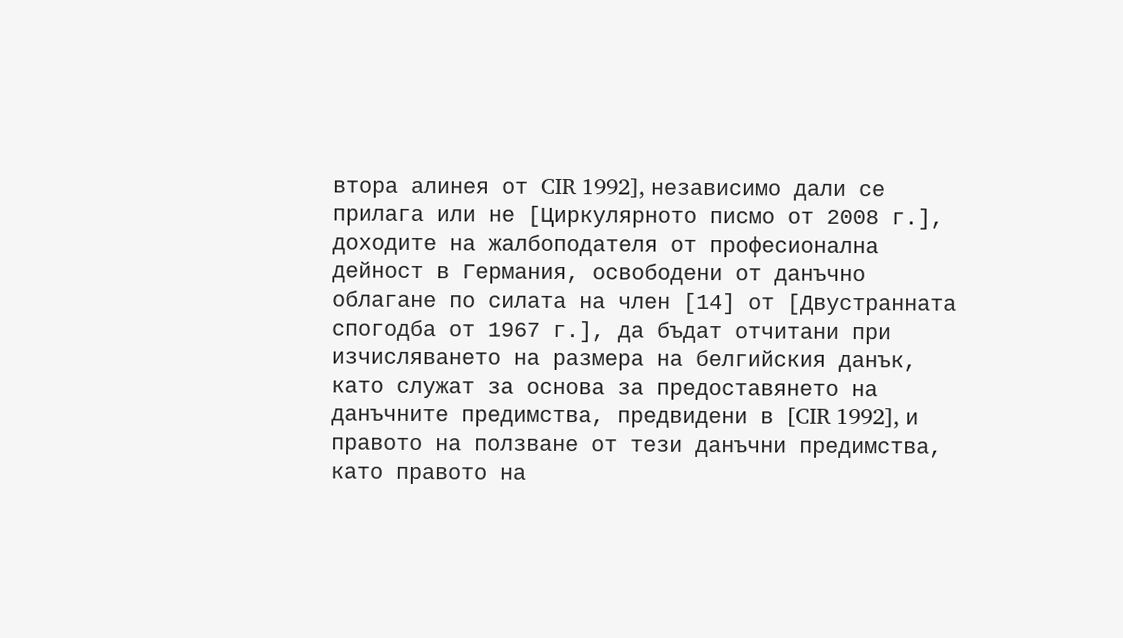втора алинея от CIR 1992], независимо дали се прилага или не [Циркулярното писмо от 2008 г.], доходите на жалбоподателя от професионална дейност в Германия, освободени от данъчно облагане по силата на член [14] от [Двустранната спогодба от 1967 г.], да бъдат отчитани при изчисляването на размера на белгийския данък, като служат за основа за предоставянето на данъчните предимства, предвидени в [CIR 1992], и правото на ползване от тези данъчни предимства, като правото на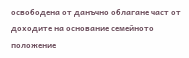освободена от данъчно облагане част от доходите на основание семейното положение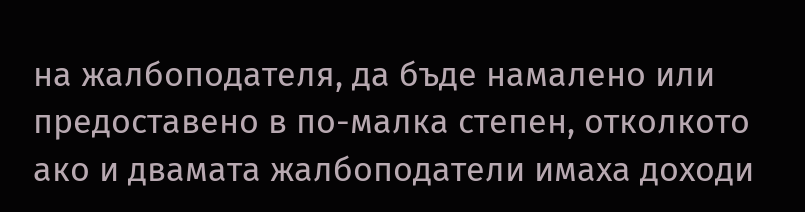на жалбоподателя, да бъде намалено или предоставено в по-малка степен, отколкото ако и двамата жалбоподатели имаха доходи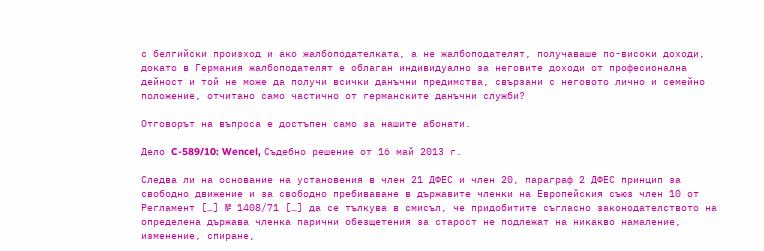с белгийски произход и ако жалбоподателката, а не жалбоподателят, получаваше по-високи доходи, докато в Германия жалбоподателят е облаган индивидуално за неговите доходи от професионална дейност и той не може да получи всички данъчни предимства, свързани с неговото лично и семейно положение, отчитано само частично от германските данъчни служби?

Отговорът на въпроса е достъпен само за нашите абонати.

Дело C-589/10: Wencel, Съдебно решение от 16 май 2013 г.

Следва ли на основание на установения в член 21 ДФЕС и член 20, параграф 2 ДФЕС принцип за свободно движение и за свободно пребиваване в държавите членки на Европейския съюз член 10 от Регламент […] № 1408/71 […] да се тълкува в смисъл, че придобитите съгласно законодателството на определена държава членка парични обезщетения за старост не подлежат на никакво намаление, изменение, спиране,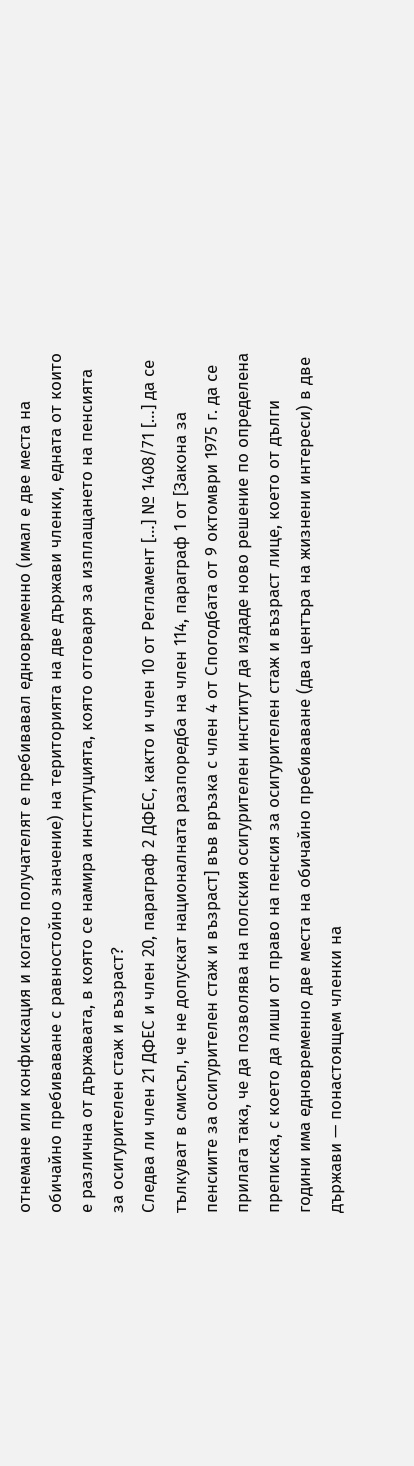отнемане или конфискация и когато получателят е пребивавал едновременно (имал е две места на обичайно пребиваване с равностойно значение) на територията на две държави членки, едната от които е различна от държавата, в която се намира институцията, която отговаря за изплащането на пенсията за осигурителен стаж и възраст?
Следва ли член 21 ДФЕС и член 20, параграф 2 ДФЕС, както и член 10 от Регламент […] № 1408/71 […] да се тълкуват в смисъл, че не допускат националната разпоредба на член 114, параграф 1 от [Закона за пенсиите за осигурителен стаж и възраст] във връзка с член 4 от Спогодбата от 9 октомври 1975 г. да се прилага така, че да позволява на полския осигурителен институт да издаде ново решение по определена преписка, с което да лиши от право на пенсия за осигурителен стаж и възраст лице, което от дълги години има едновременно две места на обичайно пребиваване (два центъра на жизнени интереси) в две държави — понастоящем членки на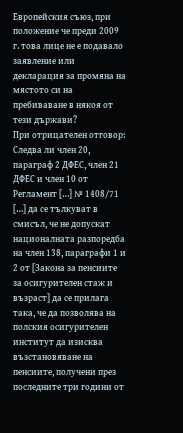Европейския съюз, при положение че преди 2009 г. това лице не е подавало заявление или декларация за промяна на мястото си на пребиваване в някоя от тези държави?
При отрицателен отговор:
Следва ли член 20, параграф 2 ДФЕС, член 21 ДФЕС и член 10 от Регламент […] № 1408/71 […] да се тълкуват в смисъл, че не допускат националната разпоредба на член 138, параграфи 1 и 2 от [Закона за пенсиите за осигурителен стаж и възраст] да се прилага така, че да позволява на полския осигурителен институт да изисква възстановяване на пенсиите, получени през последните три години от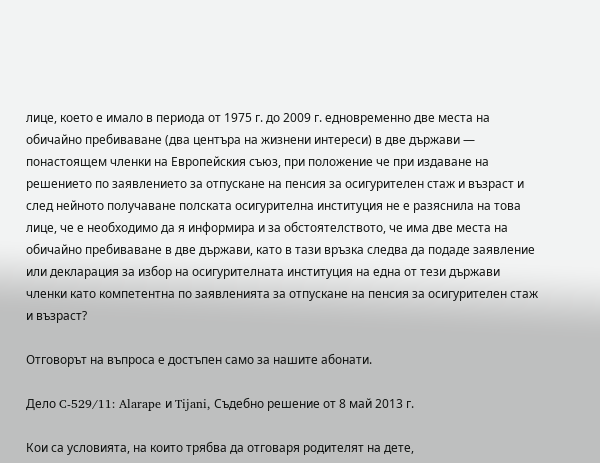лице, което е имало в периода от 1975 г. до 2009 г. едновременно две места на обичайно пребиваване (два центъра на жизнени интереси) в две държави — понастоящем членки на Европейския съюз, при положение че при издаване на решението по заявлението за отпускане на пенсия за осигурителен стаж и възраст и след нейното получаване полската осигурителна институция не е разяснила на това лице, че е необходимо да я информира и за обстоятелството, че има две места на обичайно пребиваване в две държави, като в тази връзка следва да подаде заявление или декларация за избор на осигурителната институция на една от тези държави членки като компетентна по заявленията за отпускане на пенсия за осигурителен стаж и възраст?

Отговорът на въпроса е достъпен само за нашите абонати.

Дело C-529/11: Alarape и Tijani, Съдебно решение от 8 май 2013 г.

Кои са условията, на които трябва да отговаря родителят на дете,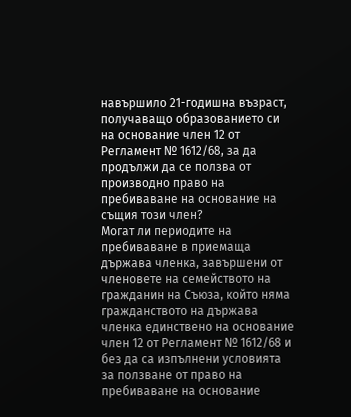навършило 21-годишна възраст, получаващо образованието си на основание член 12 от Регламент № 1612/68, за да продължи да се ползва от производно право на пребиваване на основание на същия този член?
Могат ли периодите на пребиваване в приемаща държава членка, завършени от членовете на семейството на гражданин на Съюза, който няма гражданството на държава членка единствено на основание член 12 от Регламент № 1612/68 и без да са изпълнени условията за ползване от право на пребиваване на основание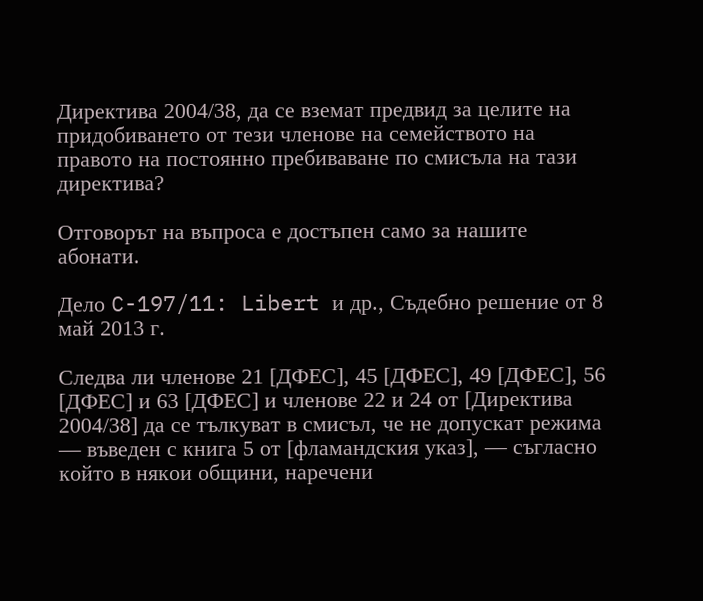Директива 2004/38, да се вземат предвид за целите на придобиването от тези членове на семейството на правото на постоянно пребиваване по смисъла на тази директива?

Отговорът на въпроса е достъпен само за нашите абонати.

Дело C-197/11: Libert и др., Съдебно решение от 8 май 2013 г.

Следва ли членове 21 [ДФЕС], 45 [ДФЕС], 49 [ДФЕС], 56 [ДФЕС] и 63 [ДФЕС] и членове 22 и 24 от [Директива 2004/38] да се тълкуват в смисъл, че не допускат режима — въведен с книга 5 от [фламандския указ], — съгласно който в някои общини, наречени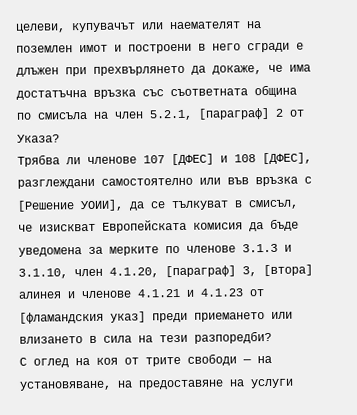целеви, купувачът или наемателят на поземлен имот и построени в него сгради е длъжен при прехвърлянето да докаже, че има достатъчна връзка със съответната община по смисъла на член 5.2.1, [параграф] 2 от Указа?
Трябва ли членове 107 [ДФЕС] и 108 [ДФЕС], разглеждани самостоятелно или във връзка с [Решение УОИИ], да се тълкуват в смисъл, че изискват Европейската комисия да бъде уведомена за мерките по членове 3.1.3 и 3.1.10, член 4.1.20, [параграф] 3, [втора] алинея и членове 4.1.21 и 4.1.23 от [фламандския указ] преди приемането или влизането в сила на тези разпоредби?
С оглед на коя от трите свободи — на установяване, на предоставяне на услуги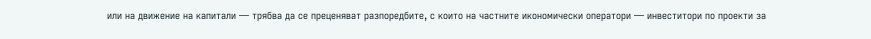или на движение на капитали — трябва да се преценяват разпоредбите, с които на частните икономически оператори — инвеститори по проекти за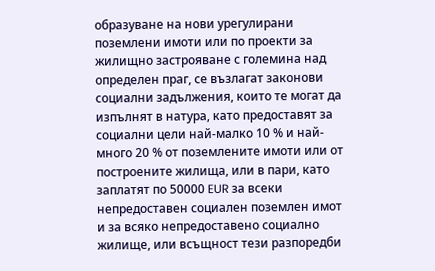образуване на нови урегулирани поземлени имоти или по проекти за жилищно застрояване с големина над определен праг, се възлагат законови социални задължения, които те могат да изпълнят в натура, като предоставят за социални цели най-малко 10 % и най-много 20 % от поземлените имоти или от построените жилища, или в пари, като заплатят по 50000 EUR за всеки непредоставен социален поземлен имот и за всяко непредоставено социално жилище, или всъщност тези разпоредби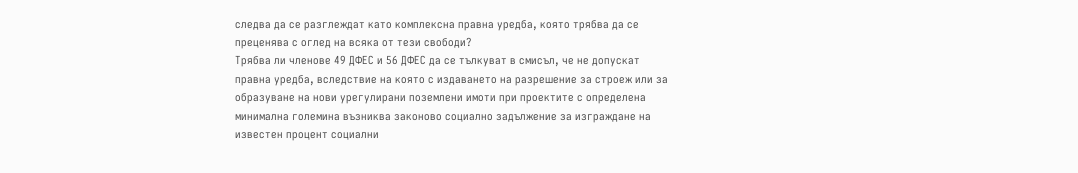следва да се разглеждат като комплексна правна уредба, която трябва да се преценява с оглед на всяка от тези свободи?
Трябва ли членове 49 ДФЕС и 56 ДФЕС да се тълкуват в смисъл, че не допускат правна уредба, вследствие на която с издаването на разрешение за строеж или за образуване на нови урегулирани поземлени имоти при проектите с определена минимална големина възниква законово социално задължение за изграждане на известен процент социални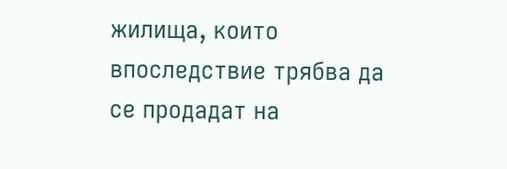жилища, които впоследствие трябва да се продадат на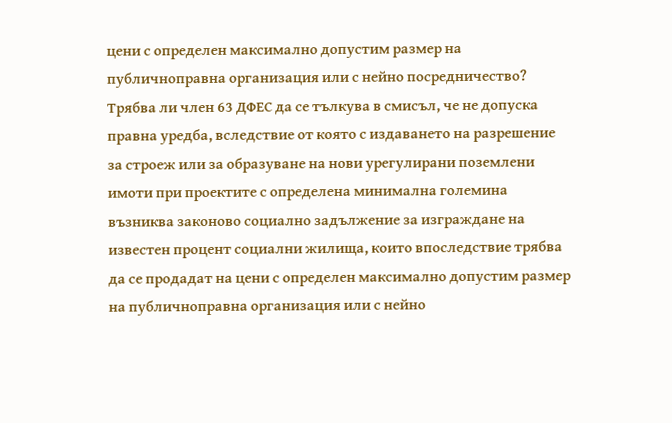цени с определен максимално допустим размер на публичноправна организация или с нейно посредничество?
Трябва ли член 63 ДФЕС да се тълкува в смисъл, че не допуска правна уредба, вследствие от която с издаването на разрешение за строеж или за образуване на нови урегулирани поземлени имоти при проектите с определена минимална големина възниква законово социално задължение за изграждане на известен процент социални жилища, които впоследствие трябва да се продадат на цени с определен максимално допустим размер на публичноправна организация или с нейно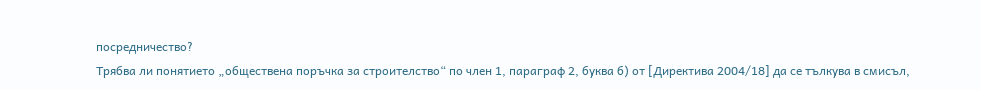посредничество?
Трябва ли понятието „обществена поръчка за строителство“ по член 1, параграф 2, буква б) от [Директива 2004/18] да се тълкува в смисъл,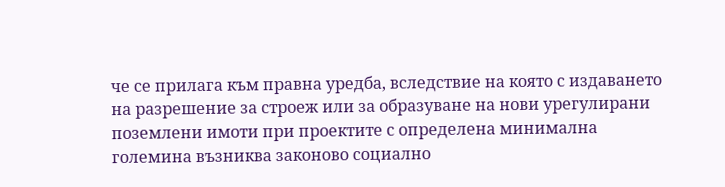че се прилага към правна уредба, вследствие на която с издаването на разрешение за строеж или за образуване на нови урегулирани поземлени имоти при проектите с определена минимална големина възниква законово социално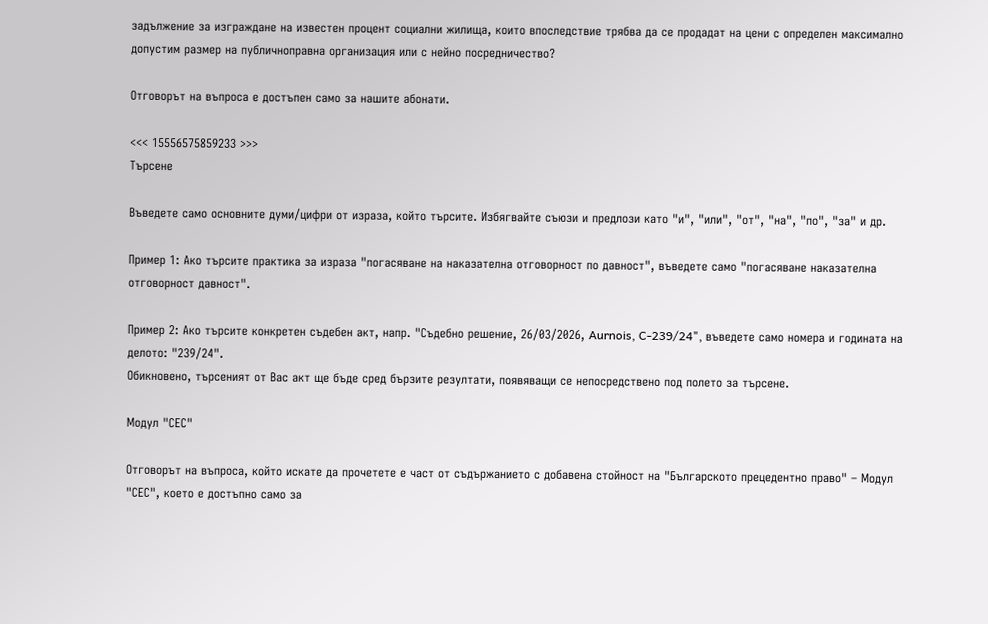задължение за изграждане на известен процент социални жилища, които впоследствие трябва да се продадат на цени с определен максимално допустим размер на публичноправна организация или с нейно посредничество?

Отговорът на въпроса е достъпен само за нашите абонати.

<<< 15556575859233 >>>
Търсене

Въведете само основните думи/цифри от израза, който търсите. Избягвайте съюзи и предлози като "и", "или", "от", "на", "по", "за" и др.

Пример 1: Ако търсите практика за израза "погасяване на наказателна отговорност по давност", въведете само "погасяване наказателна отговорност давност".

Пример 2: Ако търсите конкретен съдебен акт, напр. "Съдебно решение, 26/03/2026, Aurnois, C-239/24", въведете само номера и годината на делото: "239/24".
Обикновено, търсеният от Вас акт ще бъде сред бързите резултати, появяващи се непосредствено под полето за търсене.

Модул "СЕС"

Отговорът на въпроса, който искате да прочетете е част от съдържанието с добавена стойност на "Българското прецедентно право" – Модул "СЕС", което е достъпно само за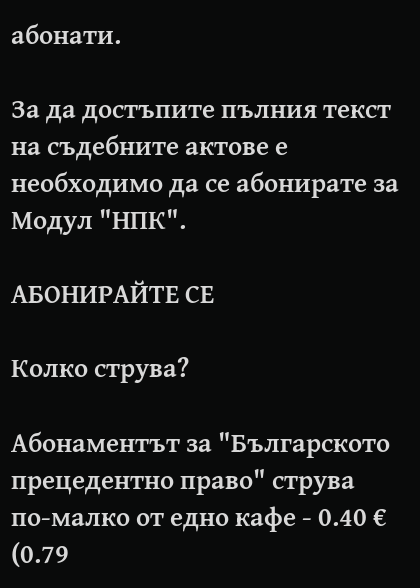абонати.

За да достъпите пълния текст на съдебните актове е необходимо да се абонирате за Модул "НПК".

АБОНИРАЙТЕ СЕ

Колко струва?

Абонаментът за "Българското прецедентно право" струва по-малко от едно кафе - 0.40 € (0.79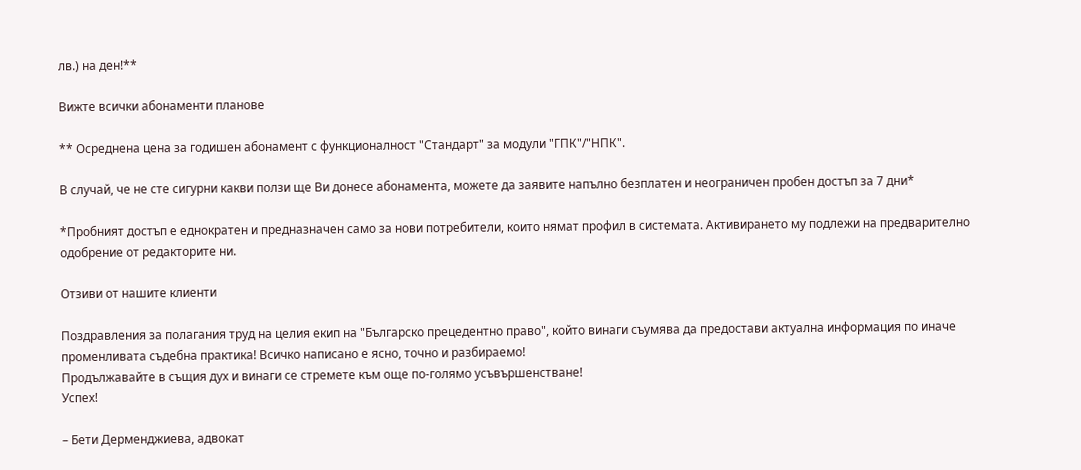лв.) на ден!**

Вижте всички абонаменти планове

** Осреднена цена за годишен абонамент с функционалност "Стандарт" за модули "ГПК"/"НПК".

В случай, че не сте сигурни какви ползи ще Ви донесе абонамента, можете да заявите напълно безплатен и неограничен пробен достъп за 7 дни*

*Пробният достъп е еднократен и предназначен само за нови потребители, които нямат профил в системата. Активирането му подлежи на предварително одобрение от редакторите ни.

Отзиви от нашите клиенти

Поздравления за полагания труд на целия екип на "Българско прецедентно право", който винаги съумява да предостави актуална информация по иначе променливата съдебна практика! Всичко написано е ясно, точно и разбираемо!
Продължавайте в същия дух и винаги се стремете към още по-голямо усъвършенстване!
Успех!

– Бети Дерменджиева, адвокат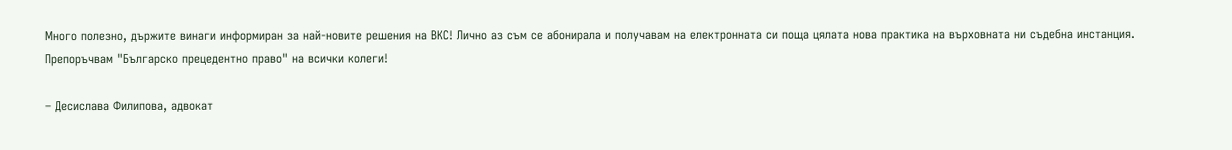Много полезно, държите винаги информиран за най-новите решения на ВКС! Лично аз съм се абонирала и получавам на електронната си поща цялата нова практика на върховната ни съдебна инстанция. Препоръчвам "Българско прецедентно право" на всички колеги!

– Десислава Филипова, адвокат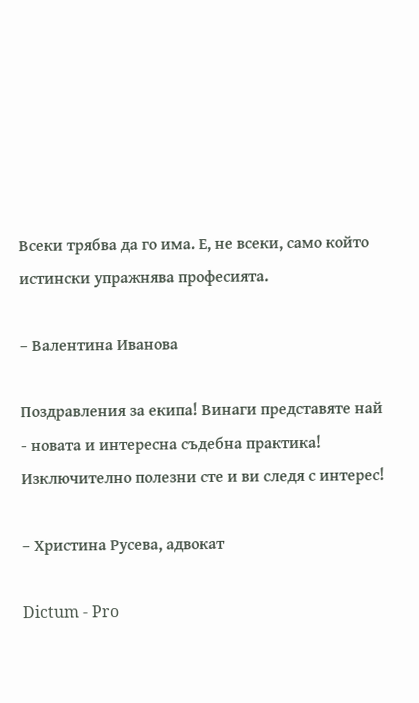Всеки трябва да го има. Е, не всеки, само който истински упражнява професията.

– Валентина Иванова

Поздравления за екипа! Винаги представяте най - новата и интересна съдебна практика! Изключително полезни сте и ви следя с интерес!

– Христина Русева, адвокат

Dictum - Pro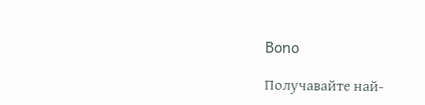Bono

Получавайте най-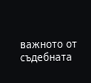важното от съдебната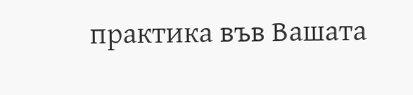практика във Вашата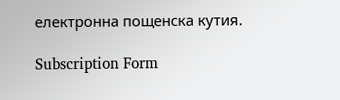електронна пощенска кутия.

Subscription Form